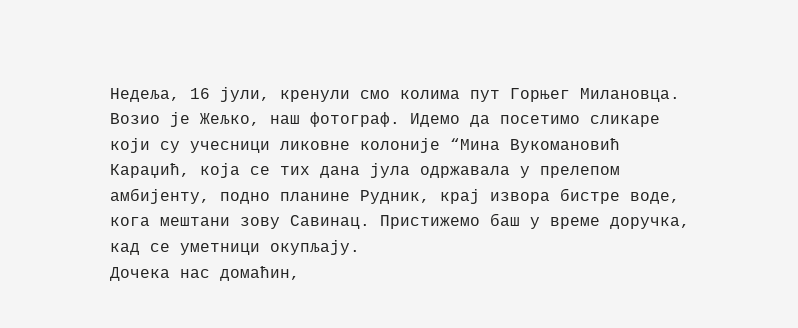Недеља, 16 јули, кренули смо колима пут Горњег Милановца. Возио је Жељко, наш фотограф. Идемо да посетимо сликаре који су учесници ликовне колоније “Мина Вукомановић Караџић, која се тих дана јула одржавала у прелепом амбијенту, подно планине Рудник, крај извора бистре воде, кога мештани зову Савинац. Пристижемо баш у време доручка, кад се уметници окупљају.
Дочека нас домаћин,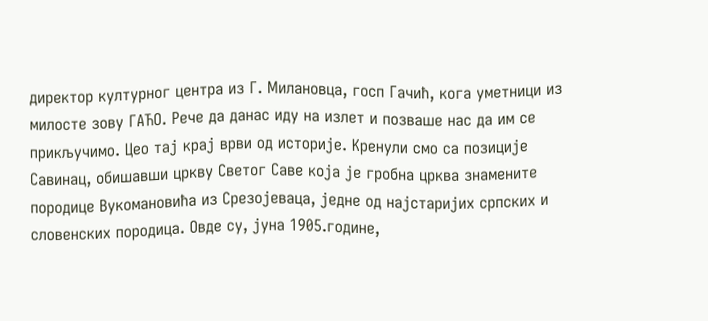директор културног центра из Г. Милановца, госп Гачић, кога уметници из милосте зову ГАЋО. Рече да данас иду на излет и позваше нас да им се прикључимо. Цео тај крај врви од историје. Кренули смо са позиције Савинац, обишавши цркву Светог Саве која је гробна црква знамените породице Вукомановића из Срезојеваца, једне од најстаријих српских и словенских породица. Овде су, јуна 1905.године,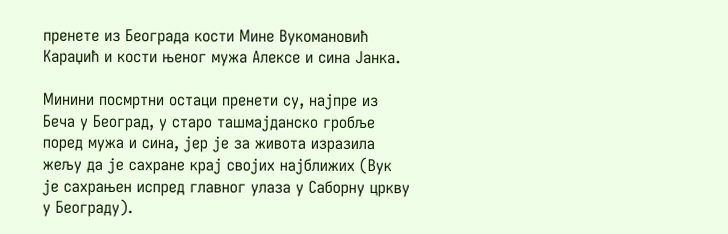пренете из Београда кости Мине Вукомановић Караџић и кости њеног мужа Алексе и сина Јанка.

Минини посмртни остаци пренети су, најпре из Беча у Београд, у старо ташмајданско гробље поред мужа и сина, јер је за живота изразила жељу да је сахране крај својих најближих (Вук је сахрањен испред главног улаза у Саборну цркву у Београду).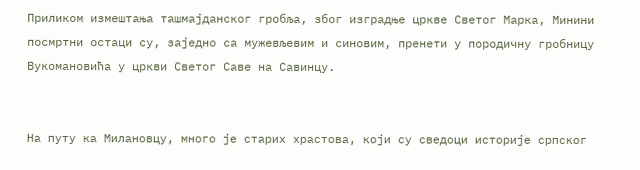Приликом измештања ташмајданског гробља, због изградње цркве Светог Марка, Минини посмртни остаци су, заједно са мужевљевим и синовим, пренети у породичну гробницу Вукомановића у цркви Светог Саве на Савинцу.


На путу ка Милановцу, много је старих храстова, који су сведоци историје српског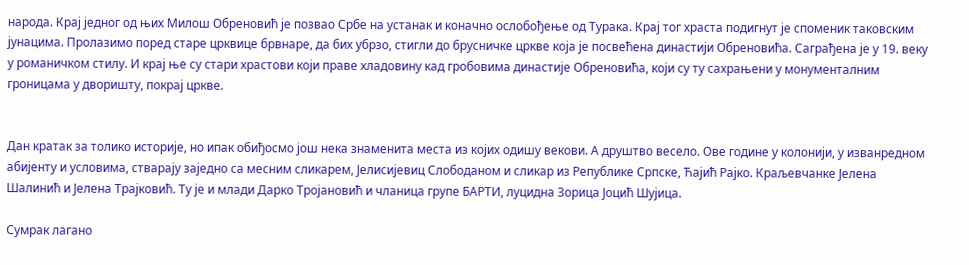народа. Крај једног од њих Милош Обреновић је позвао Србе на устанак и коначно ослобођење од Турака. Крај тог храста подигнут је споменик таковским јунацима. Пролазимо поред старе црквице брвнаре, да бих убрзо, стигли до брусничке цркве која је посвећена династији Обреновића. Саграђена је у 19. веку у романичком стилу. И крај ње су стари храстови који праве хладовину кад гробовима династије Обреновића, који су ту сахрањени у монументалним гроницама у дворишту, покрај цркве.


Дан кратак за толико историје, но ипак обиђосмо још нека знаменита места из којих одишу векови. А друштво весело. Ове године у колонији, у изванредном абијенту и условима, стварају заједно са месним сликарем, Јелисијевиц Слободаном и сликар из Републике Српске, Ћајић Рајко. Краљевчанке Јелена Шалинић и Јелена Трајковић. Ту је и млади Дарко Тројановић и чланица групе БАРТИ, луцидна Зорица Јоцић Шујица.

Сумрак лагано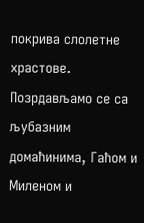покрива слолетне храстове. Позрдављамо се са љубазним домаћинима, Гаћом и Миленом и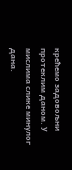крећемо задовољни протеклим даном. У мислима слике минулог дана.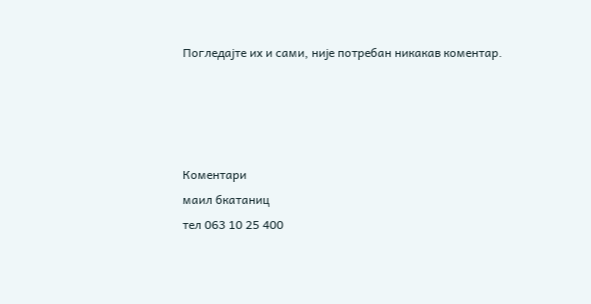Погледајте их и сами, није потребан никакав коментар.




Коментари
маил бкатаниц
тел 063 10 25 400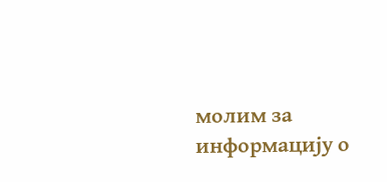молим за информацију о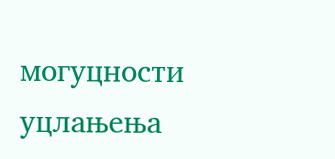могуцности уцлањења